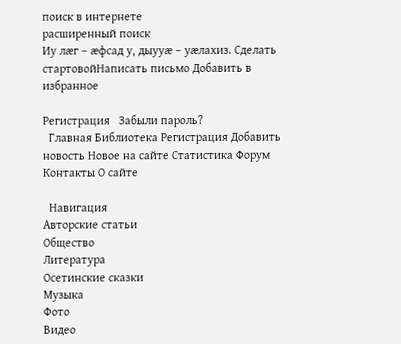поиск в интернете
расширенный поиск
Иу лæг – æфсад у, дыууæ – уæлахиз. Сделать стартовойНаписать письмо Добавить в избранное

Регистрация   Забыли пароль?
  Главная Библиотека Регистрация Добавить новость Новое на сайте Статистика Форум Контакты О сайте

  Навигация
Авторские статьи
Общество
Литература
Осетинские сказки
Музыка
Фото
Видео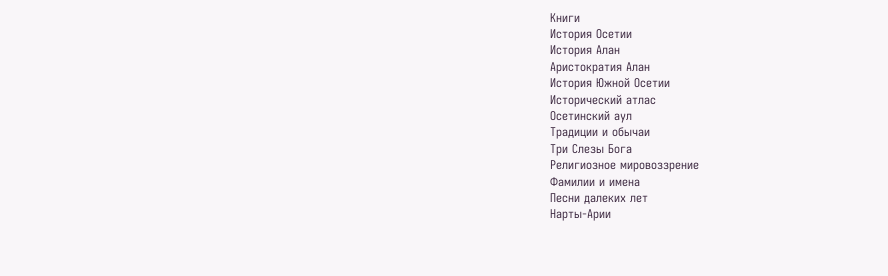Книги
История Осетии
История Алан
Аристократия Алан
История Южной Осетии
Исторический атлас
Осетинский аул
Традиции и обычаи
Три Слезы Бога
Религиозное мировоззрение
Фамилии и имена
Песни далеких лет
Нарты-Арии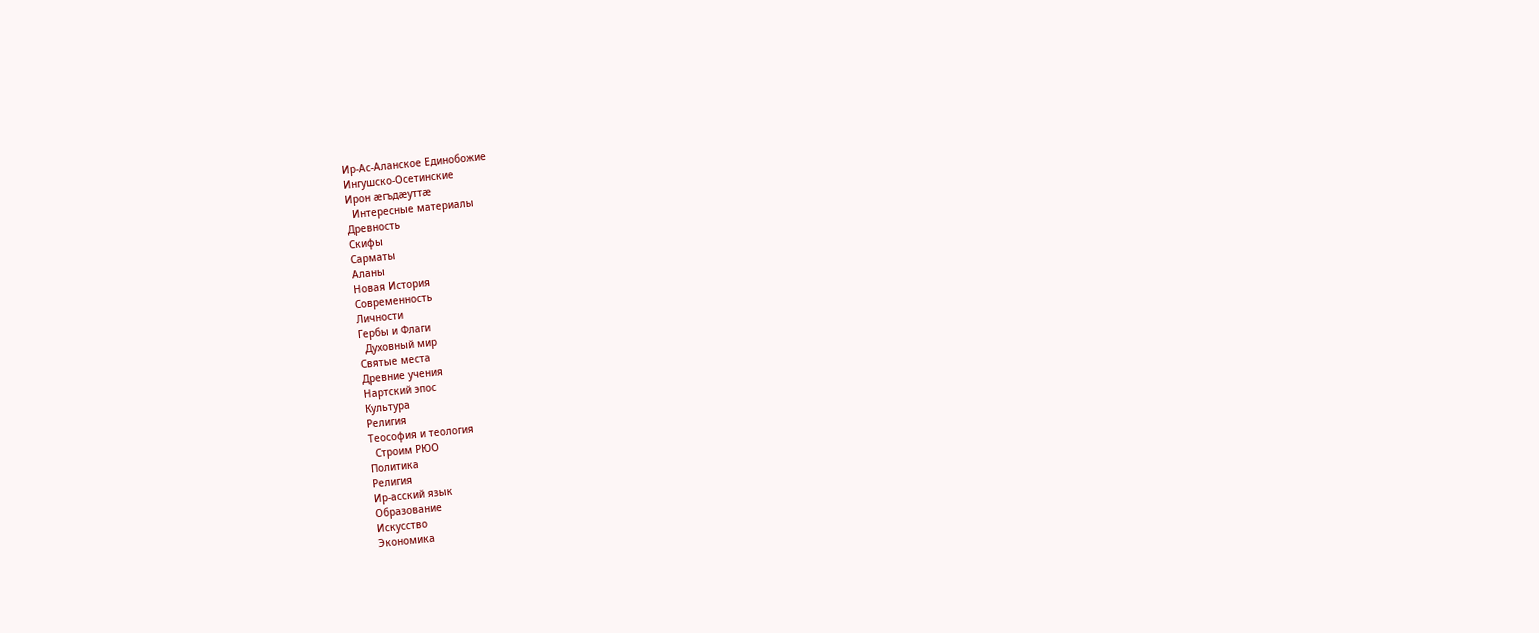Ир-Ас-Аланское Единобожие
Ингушско-Осетинские
Ирон æгъдæуттæ
  Интересные материалы
Древность
Скифы
Сарматы
Аланы
Новая История
Современность
Личности
Гербы и Флаги
  Духовный мир
Святые места
Древние учения
Нартский эпос
Культура
Религия
Теософия и теология
  Строим РЮО
Политика
Религия
Ир-асский язык
Образование
Искусство
Экономика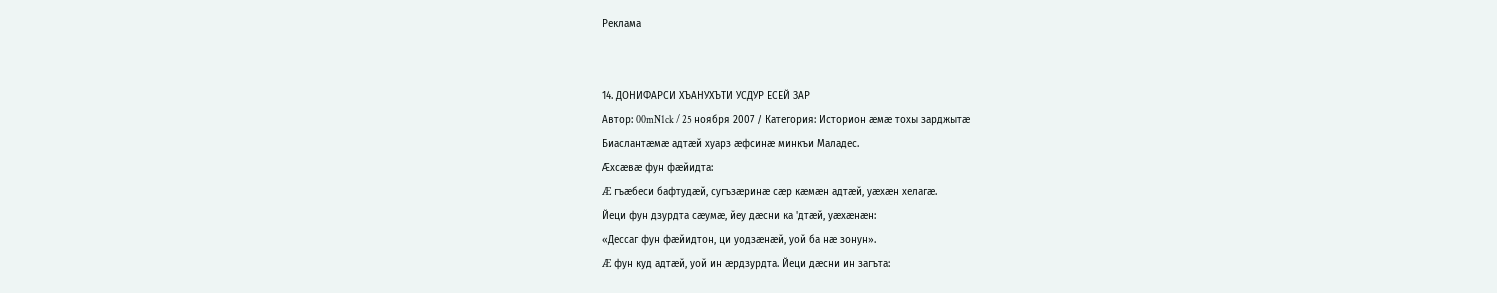Реклама


14. ДОНИФАРСИ ХЪАНУХЪТИ УСДУР ЕСЕЙ ЗАР
Автор: 00mN1ck / 25 ноября 2007 / Категория: Историон æмæ тохы зарджытæ
Биаслантæмæ адтæй хуарз æфсинæ минкъи Маладес.
Æхсæвæ фун фæйидта:
Æ гъæбеси бафтудæй, сугъзæринæ сæр кæмæн адтæй, уæхæн хелагæ.
Йеци фун дзурдта сæумæ, йеу дæсни ка 'дтæй, уæхæнæн:
«Дессаг фун фæйидтон, ци уодзæнæй, уой ба нæ зонун».
Æ фун куд адтæй, уой ин æрдзурдта. Йеци дæсни ин загъта: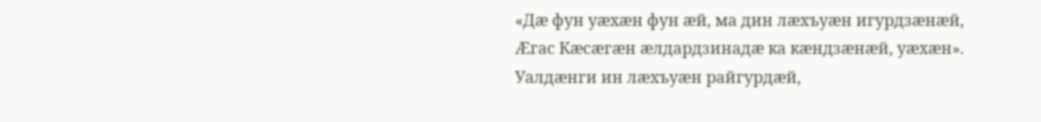«Дæ фун уæхæн фун æй, ма дин лæхъуæн игурдзæнæй,
Æгас Кæсæгæн æлдардзинадæ ка кæндзæнæй, уæхæн».
Уалдæнги ин лæхъуæн райгурдæй,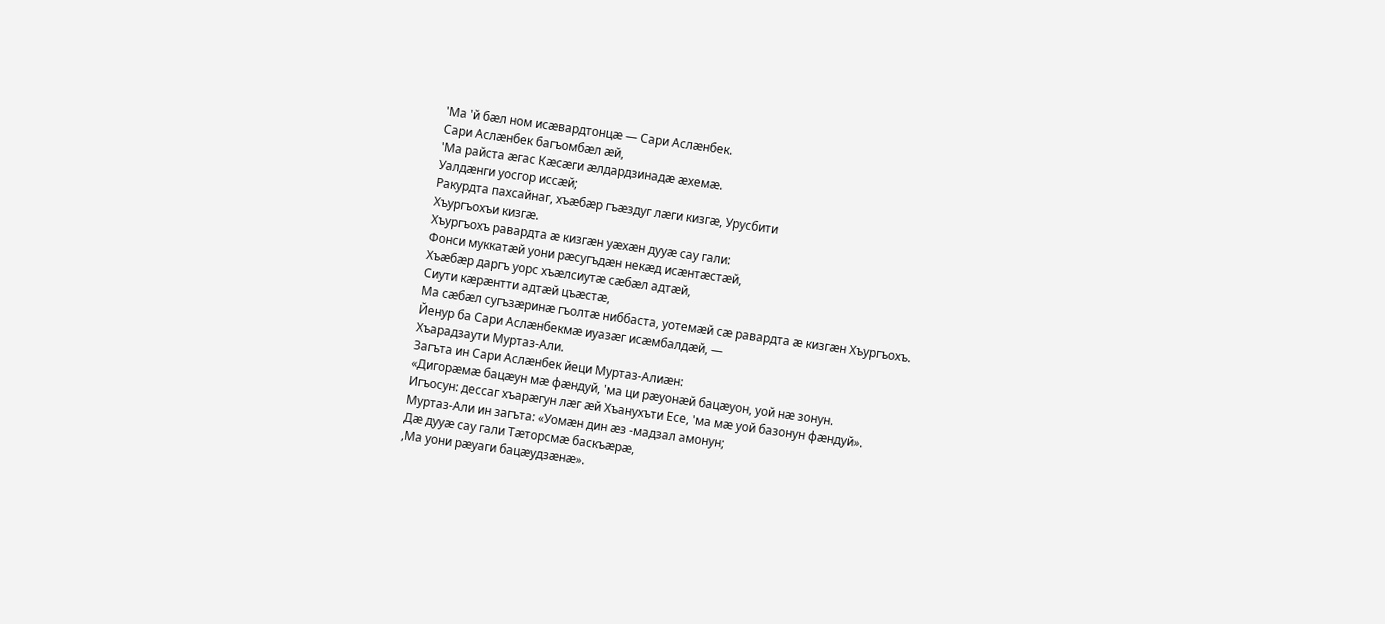'Ма 'й бæл ном исæвардтонцæ — Сари Аслæнбек.
Сари Аслæнбек багъомбæл æй,
'Ма райста æгас Кæсæги æлдардзинадæ æхемæ.
Уалдæнги уосгор иссæй;
Ракурдта пахсайнаг, хъæбæр гъæздуг лæги кизгæ, Урусбити
Хъургъохъи кизгæ.
Хъургъохъ равардта æ кизгæн уæхæн дууæ сау гали:
Фонси муккатæй уони рæсугъдæн некæд исæнтæстæй,
Хъæбæр даргъ уорс хъæлсиутæ сæбæл адтæй,
Сиути кæрæнтти адтæй цъæстæ,
Ма сæбæл сугъзæринæ гъолтæ ниббаста, уотемæй сæ равардта æ кизгæн Хъургъохъ.
Йенур ба Сари Аслæнбекмæ иуазæг исæмбалдæй, —
Хъарадзаути Муртаз-Али.
Загъта ин Сари Аслæнбек йеци Муртаз-Алиæн:
«Дигорæмæ бацæун мæ фæндуй, 'ма ци рæуонæй бацæуон, уой нæ зонун.
Игъосун: дессаг хъарæгун лæг æй Хъанухъти Есе, 'ма мæ уой базонун фæндуй».
Муртаз-Али ин загъта: «Уомæн дин æз -мадзал амонун;
Дæ дууæ сау гали Тæторсмæ баскъæрæ,
,Ма уони рæуаги бацæудзæнæ».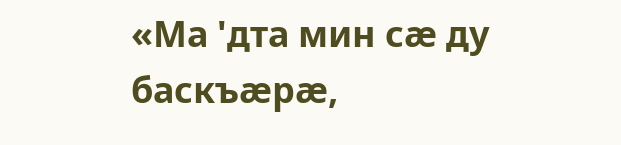«Ма 'дта мин сæ ду баскъæрæ,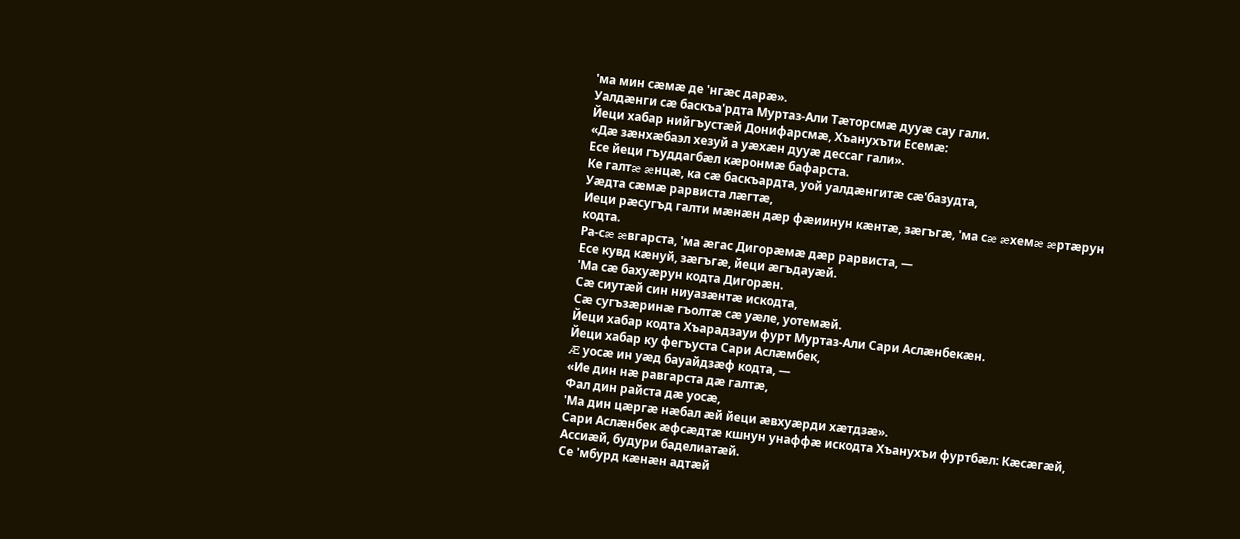'ма мин сæмæ де 'нгæс дарæ».
Уалдæнги сæ баскъа'рдта Муртаз-Али Тæторсмæ дууæ сау гали.
Йеци хабар нийгъустæй Донифарсмæ, Хъанухъти Есемæ:
«Дæ зæнхæбаэл хезуй а уæхæн дууæ дессаг гали».
Есе йеци гъуддагбæл кæронмæ бафарста.
Ке галтæ æнцæ, ка сæ баскъардта, уой уалдæнгитæ сæ'базудта,
Уæдта сæмæ рарвиста лæгтæ,
Иеци рæсугъд галти мæнæн дæр фæиинун кæнтæ, зæгъгæ, 'ма сæ æхемæ æртæрун кодта.
Ра-сæ æвгарста, 'ма æгас Дигорæмæ дæр рарвиста, —
Есе кувд кæнуй, зæгъгæ, йеци æгъдауæй.
'Ма сæ бахуæрун кодта Дигорæн.
Сæ сиутæй син ниуазæнтæ искодта,
Сæ сугъзæринæ гъолтæ сæ уæле, уотемæй.
Йеци хабар кодта Хъарадзауи фурт Муртаз-Али Сари Аслæнбекæн.
Йеци хабар ку фегъуста Сари Аслæмбек,
Æ уосæ ин уæд бауайдзæф кодта, —
«Ие дин нæ равгарста дæ галтæ,
Фал дин райста дæ уосæ,
'Ма дин цæргæ нæбал æй йеци æвхуæрди хæтдзæ».
Сари Аслæнбек æфсæдтæ кшнун унаффæ искодта Хъанухъи фуртбæл: Кæсæгæй, Ассиæй, будури баделиатæй.
Се 'мбурд кæнæн адтæй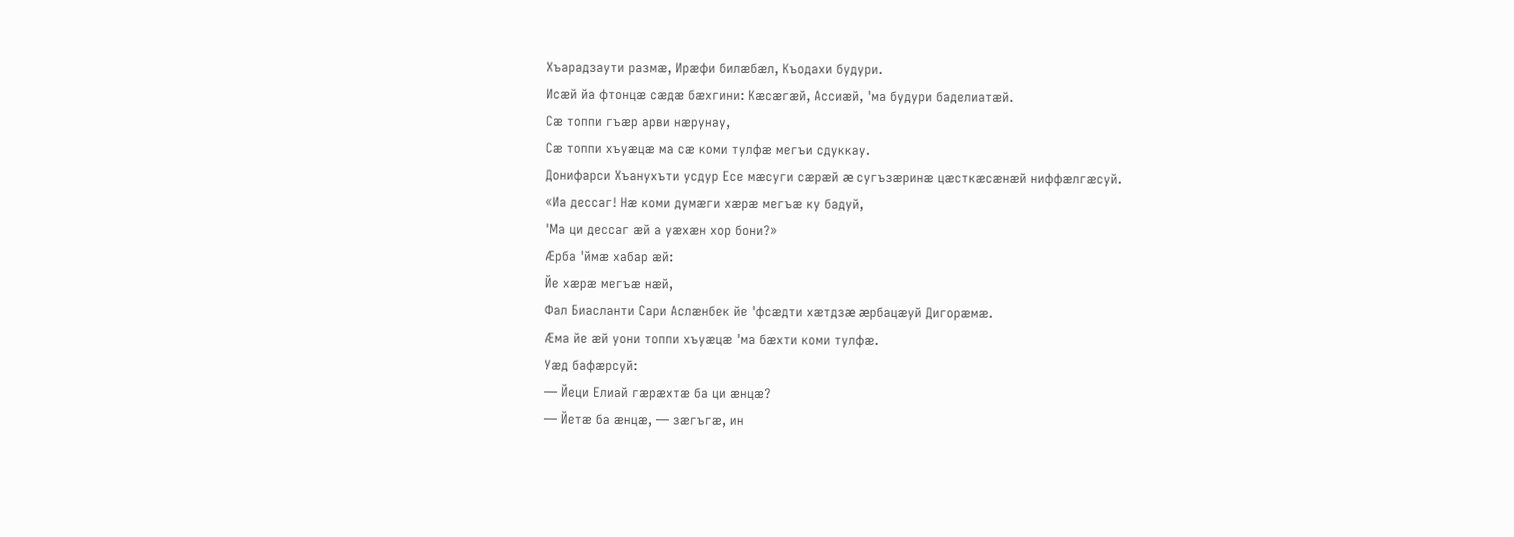Хъарадзаути размæ, Ирæфи билæбæл, Къодахи будури.
Исæй йа фтонцæ сæдæ бæхгини: Кæсæгæй, Ассиæй, 'ма будури баделиатæй.
Сæ топпи гъæр арви нæрунау,
Сæ топпи хъуæцæ ма сæ коми тулфæ мегъи сдуккау.
Донифарси Хъанухъти усдур Есе мæсуги сæрæй æ сугъзæринæ цæсткæсæнæй ниффæлгæсуй.
«Иа дессаг! Нæ коми думæги хæрæ мегъæ ку бадуй,
'Ма ци дессаг æй а уæхæн хор бони?»
Æрба 'ймæ хабар æй:
Йе хæрæ мегъæ нæй,
Фал Биасланти Сари Аслæнбек йе 'фсæдти хæтдзæ æрбацæуй Дигорæмæ.
Æма йе æй уони топпи хъуæцæ 'ма бæхти коми тулфæ.
Уæд бафæрсуй:
— Йеци Елиай гæрæхтæ ба ци æнцæ?
— Йетæ ба æнцæ, — зæгъгæ, ин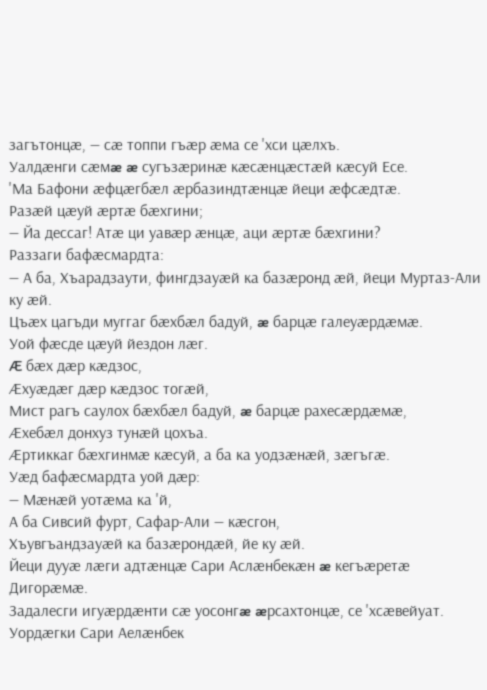загътонцæ, — сæ топпи гъæр æма се 'хси цæлхъ.
Уалдæнги сæмæ æ сугъзæринæ кæсæнцæстæй кæсуй Есе.
'Ма Бафони æфцæгбæл æрбазиндтæнцæ йеци æфсæдтæ.
Разæй цæуй æртæ бæхгини;
— Йа дессаг! Атæ ци уавæр æнцæ, аци æртæ бæхгини?
Раззаги бафæсмардта:
— А ба, Хъарадзаути, фингдзауæй ка базæронд æй, йеци Муртаз-Али ку æй.
Цъæх цагъди муггаг бæхбæл бадуй, æ барцæ галеуæрдæмæ.
Уой фæсде цæуй йездон лæг.
Æ бæх дæр кæдзос,
Æхуæдæг дæр кæдзос тогæй,
Мист рагъ саулох бæхбæл бадуй, æ барцæ рахесæрдæмæ,
Æхебæл донхуз тунæй цохъа.
Æртиккаг бæхгинмæ кæсуй, а ба ка уодзæнæй, зæгъгæ.
Уæд бафæсмардта уой дæр:
— Мæнæй уотæма ка 'й,
А ба Сивсий фурт, Сафар-Али — кæсгон,
Хъувгъандзауæй ка базæрондæй, йе ку æй.
Йеци дууæ лæги адтæнцæ Сари Аслæнбекæн æ кегъæретæ Дигорæмæ.
Задалесги игуæрдæнти сæ уосонгæ æрсахтонцæ, се 'хсæвейуат.
Уордæгки Сари Аелæнбек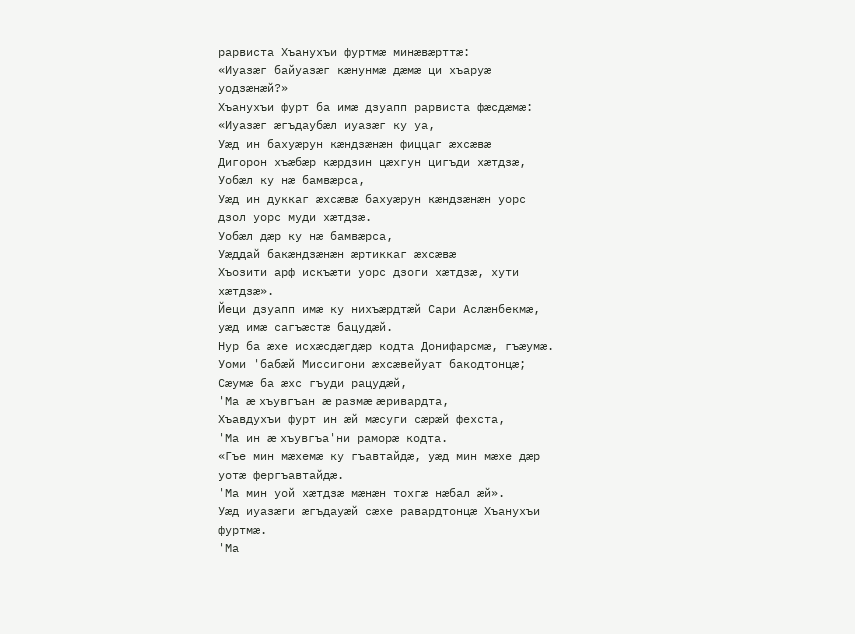рарвиста Хъанухъи фуртмæ минæвæрттæ:
«Иуазæг байуазæг кæнунмæ дæмæ ци хъаруæ уодзæнæй?»
Хъанухъи фурт ба имæ дзуапп рарвиста фæсдæмæ:
«Иуазæг æгъдаубæл иуазæг ку уа,
Уæд ин бахуæрун кæндзæнæн фиццаг æхсæвæ
Дигорон хъæбæр кæрдзин цæхгун цигъди хæтдзæ,
Уобæл ку нæ бамвæрса,
Уæд ин дуккаг æхсæвæ бахуæрун кæндзæнæн уорс дзол уорс муди хæтдзæ.
Уобæл дæр ку нæ бамвæрса,
Уæддай бакæндзæнæн æртиккаг æхсæвæ
Хъозити арф искъæти уорс дзоги хæтдзæ, хути хæтдзæ».
Йеци дзуапп имæ ку нихъæрдтæй Сари Аслæнбекмæ, уæд имæ сагъæстæ бацудæй.
Нур ба æхе исхæсдæгдæр кодта Донифарсмæ, гъæумæ.
Уоми 'бабæй Миссигони æхсæвейуат бакодтонцæ;
Сæумæ ба æхс гъуди рацудæй,
'Ма æ хъувгъан æ размæ æривардта,
Хъавдухъи фурт ин æй мæсуги сæрæй фехста,
'Ма ин æ хъувгъа'ни раморæ кодта.
«Гъе мин мæхемæ ку гъавтайдæ, уæд мин мæхе дæр уотæ фергъавтайдæ.
'Ма мин уой хæтдзæ мæнæн тохгæ нæбал æй».
Уæд иуазæги æгъдауæй сæхе равардтонцæ Хъанухъи фуртмæ.
'Ма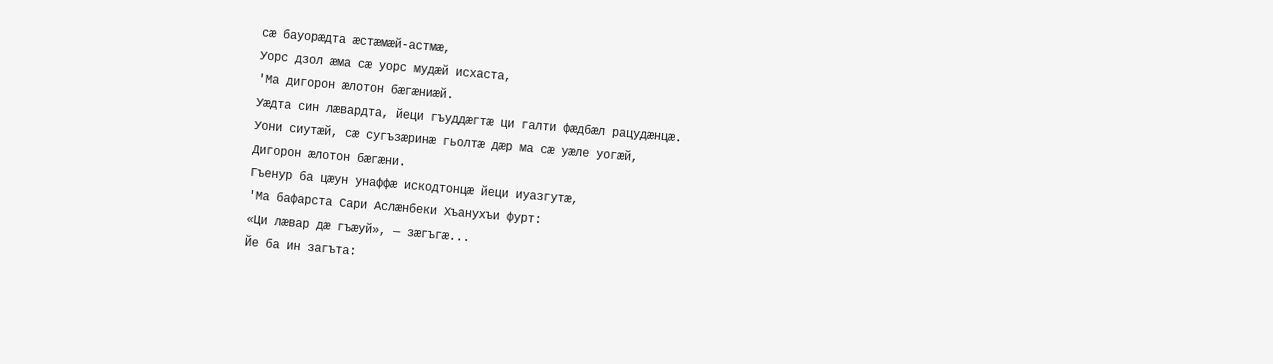сæ бауорæдта æстæмæй-астмæ,
Уорс дзол æма сæ уорс мудæй исхаста,
'Ма дигорон æлотон бæгæниæй.
Уæдта син лæвардта, йеци гъуддæгтæ ци галти фæдбæл рацудæнцæ.
Уони сиутæй, сæ сугъзæринæ гьолтæ дæр ма сæ уæле уогæй,
Дигорон æлотон бæгæни.
Гъенур ба цæун унаффæ искодтонцæ йеци иуазгутæ,
'Ма бафарста Сари Аслæнбеки Хъанухъи фурт:
«Ци лæвар дæ гъæуй», — зæгъгæ...
Йе ба ин загъта: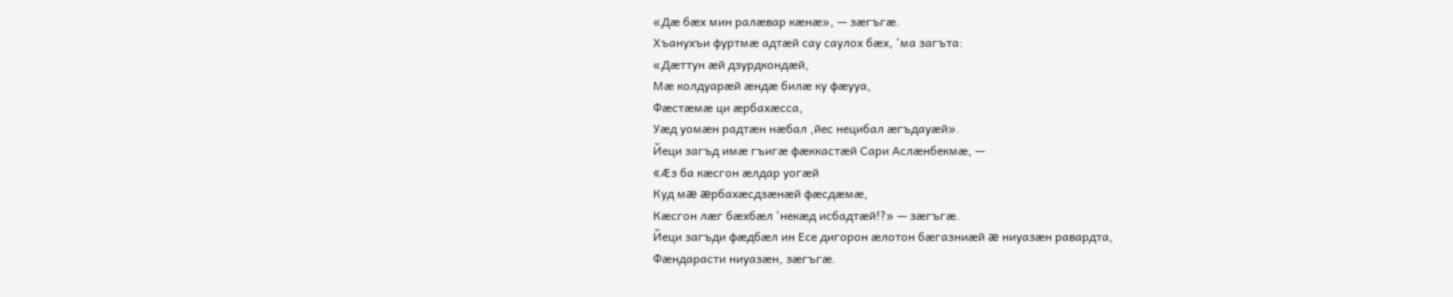«Дæ бæх мин ралæвар кæнæ», — зæгъгæ.
Хъанухъи фуртмæ адтæй сау саулох бæх, 'ма загъта:
«Дæттун æй дзурдкондæй,
Мæ колдуарæй æндæ билæ ку фæууа,
Фæстæмæ ци æрбахæсса,
Уæд уомæн радтæн нæбал ,йес нецибал æгъдауæй».
Йеци загъд имæ гъигæ фæккастæй Сари Аслæнбекмæ, —
«Æз ба кæсгон æлдар уогæй
Куд мæ æрбахæсдзæнæй фæсдæмæ,
Кæсгон лæг бæхбæл 'некæд исбадтæй!?» — зæгъгæ.
Йеци загъди фæдбæл ин Есе дигорон æлотон бæгазниæй æ ниуазæн равардта,
Фæндарасти ниуазæн, зæгъгæ.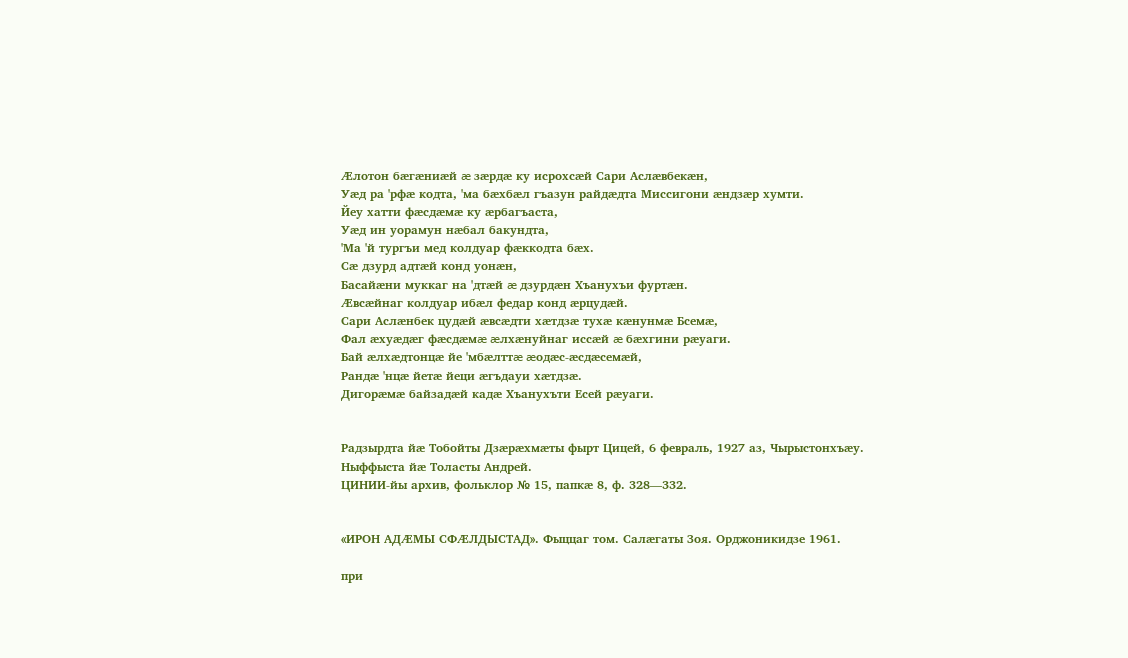Æлотон бæгæниæй æ зæрдæ ку исрохсæй Сари Аслæвбекæн,
Уæд ра 'рфæ кодта, 'ма бæхбæл гъазун райдæдта Миссигони æндзæр хумти.
Йеу хатти фæсдæмæ ку æрбагъаста,
Уæд ин уорамун нæбал бакундта,
'Ма 'й тургъи мед колдуар фæккодта бæх.
Сæ дзурд адтæй конд уонæн,
Басайæни муккаг на 'дтæй æ дзурдæн Хъанухъи фуртæн.
Æвсæйнаг колдуар ибæл федар конд æрцудæй.
Сари Аслæнбек цудæй æвсæдти хæтдзæ тухæ кæнунмæ Бсемæ,
Фал æхуæдæг фæсдæмæ æлхæнуйнаг иссæй æ бæхгини рæуаги.
Бай æлхæдтонцæ йе 'мбæлттæ æодæс-æсдæсемæй,
Рандæ 'нцæ йетæ йеци æгъдауи хæтдзæ.
Дигорæмæ байзадæй кадæ Хъанухъти Есей рæуаги.


Радзырдта йæ Тобойты Дзæрæхмæты фырт Цицей, 6 февраль, 1927 аз, Чырыстонхъæу. Ныффыста йæ Толасты Андрей.
ЦИНИИ-йы архив, фольклор № 15, папкæ 8, ф. 328—332.


«ИРОН АДÆМЫ СФÆЛДЫСТАД». Фыццаг том. Салæгаты Зоя. Орджоникидзе 1961.

при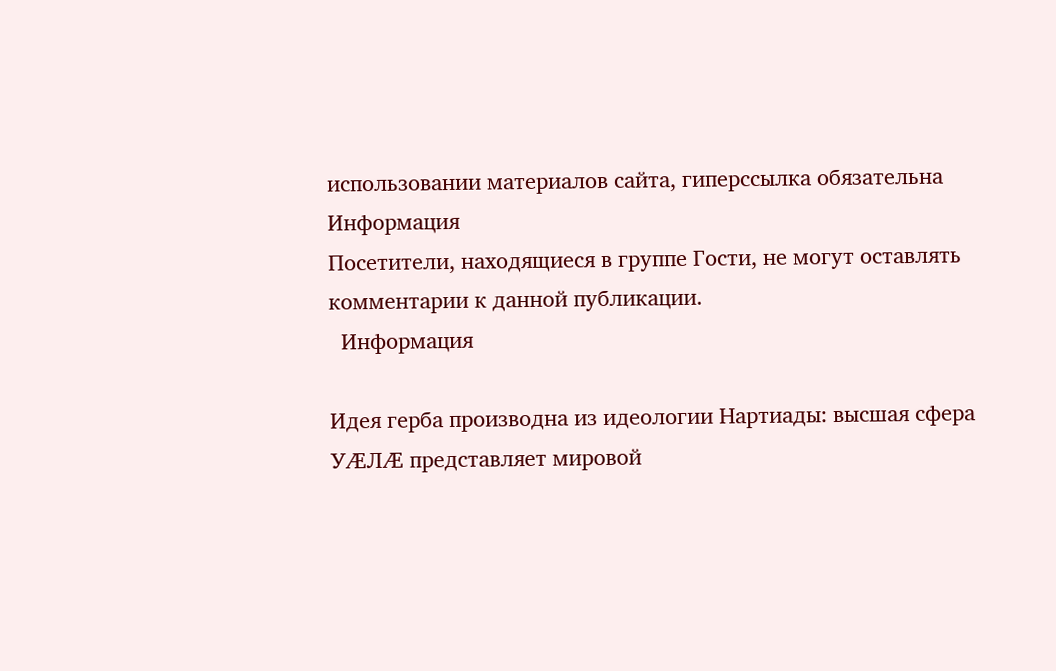использовании материалов сайта, гиперссылка обязательна
Информация
Посетители, находящиеся в группе Гости, не могут оставлять комментарии к данной публикации.
  Информация

Идея герба производна из идеологии Нартиады: высшая сфера УÆЛÆ представляет мировой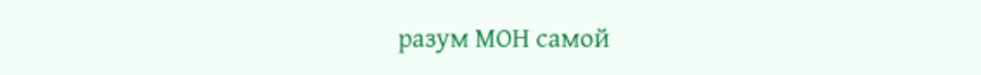разум МОН самой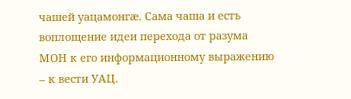чашей уацамонгæ. Сама чаша и есть воплощение идеи перехода от разума МОН к его информационному выражению – к вести УАЦ.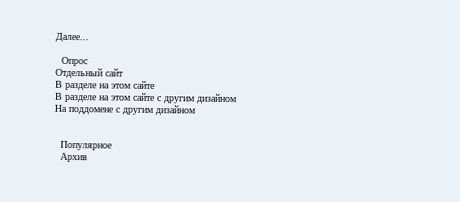Далее...

  Опрос
Отдельный сайт
В разделе на этом сайте
В разделе на этом сайте с другим дизайном
На поддомене с другим дизайном


  Популярное
  Архив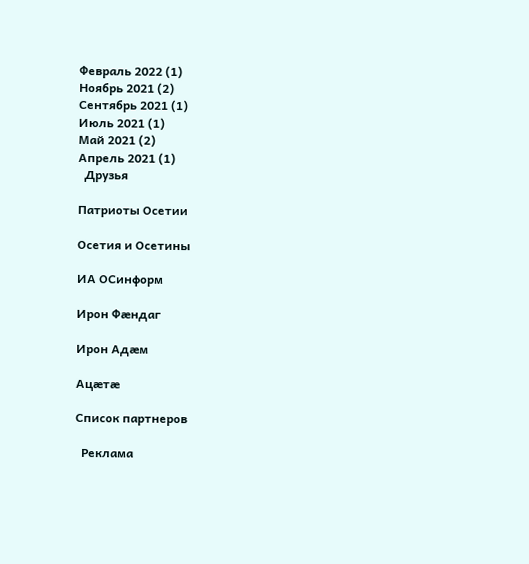Февраль 2022 (1)
Ноябрь 2021 (2)
Сентябрь 2021 (1)
Июль 2021 (1)
Май 2021 (2)
Апрель 2021 (1)
  Друзья

Патриоты Осетии

Осетия и Осетины

ИА ОСинформ

Ирон Фæндаг

Ирон Адæм

Ацæтæ

Список партнеров

  Реклама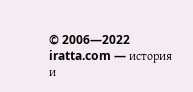© 2006—2022 iratta.com — история и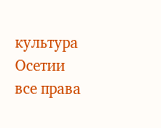культура Осетии
все права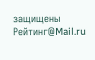защищены
Рейтинг@Mail.ru